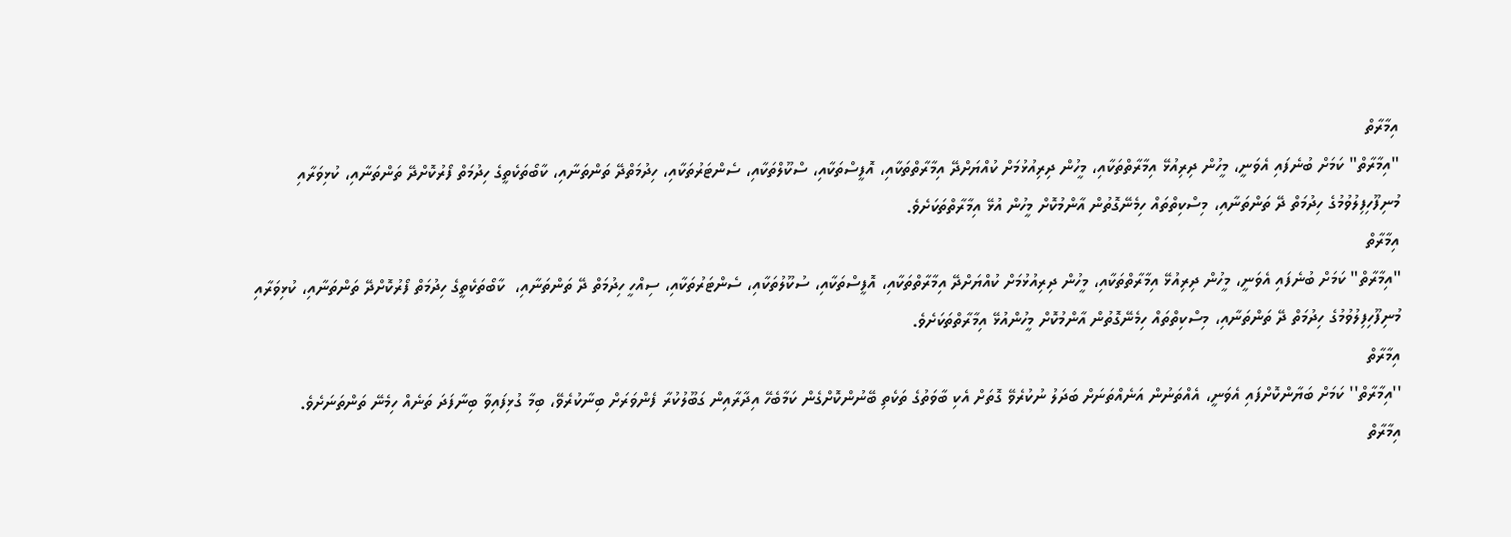އިމާރާތް
"އިމާރާތް" ކަމަށް ބުނެފައި އެވަނީ، މީހުން ދިރިއުޅޭ އިމާރާތްތަކާއި، މީހުން ދިރިއުޅުމަށް ކުއްޔަށްދޭ އިމާރާތްތަކާއި، އޮފީސްތަކާއި، ސްކޫލްތަކާއި، ސެންޓަރުތަކާއި، ހިދުމަތްދޭ ތަންތަނާއި، ކާބޯތަކެތީގެ ހިދުމަތް ފޯރުކޮށްދޭ ތަންތަނާއި، ކުޅިވަރާއި މުނިފޫހިފިލުވުމުގެ ހިދުމަތް ދޭ ތަންތަނާއި، މިސްކިތްތައް ހިމެނޭގޮތުން އާންމުކޮށް މީހުން އުޅޭ އިމާރާތްތަކަށެވެ.
އިމާރާތް
"އިމާރާތް" ކަމަށް ބުނެފައި އެވަނީ، މީހުން ދިރިއުޅޭ އިމާރާތްތަކާއި، މީހުން ދިރިއުޅުމަށް ކުއްޔަށްދޭ އިމާރާތްތަކާއި، އޮފީސްތަކާއި، ސުކޫލުތަކާއި، ސެންޓަރުތަކާއި، ސިއްހީ ހިދުމަތް ދޭ ތަންތަނާއި،  ކާބޯތަކެތީގެ ހިދުމަތް ފޯރުކޮށްދޭ ތަންތަނާއި، ކުޅިވަރާއި މުނިފޫހިފިލުވުމުގެ ހިދުމަތް ދޭ ތަންތަނާއި، މިސްކިތްތައް ހިމެނޭގޮތުން އާންމުކޮށް މީހުންއުޅޭ އިމާރާތްތަކަށެވެ.
އިމާރާތް
''އިމާރާތް'' ކަމަށް ބަޔާންކޮށްފައި އެވަނީ، އެއްތަނުން އަނެއްތަނަށް ބަދަލު ނުކުރެވޭ ގޮތަށް އެކި ބާވަތުގެ ތަކެތި ބޭނުންކޮށްގެން ކަމާބެހޭ އިދާރާއިން ގަބޫލުކުރާ ފެންވަރަށް ބިނާކުރެވޭ، ބިމާ ގުޅިފައިވާ ބިނާފަދަ ތަނެއް ހިމެނޭ ތަންތަނަށެވެ.
އިމާރާތް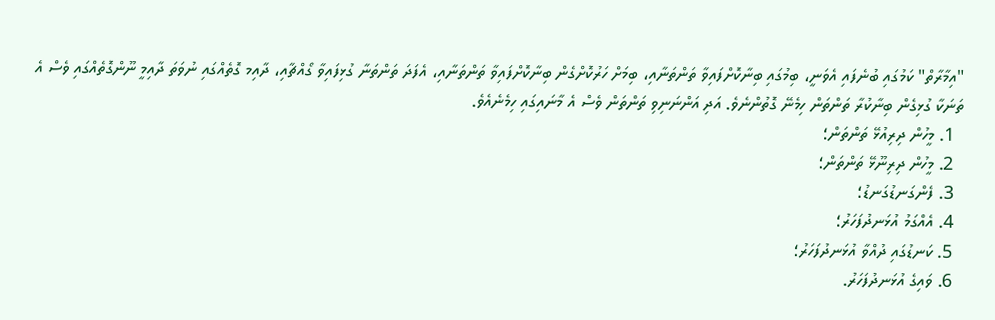"އިމާރާތް" ކަމުގައި ބުނެފައި އެވަނީ، ބިމުގައި ބިނާކޮށްފައިވާ ތަންތަނާއި، ބިމަށް ހަރުކޮށްގެން ބިނާކޮށްފައިވާ ތަންތަނާއި، އެފަދަ ތަންތަނާ ގުޅިފައިވާ ގޯއްޗާއި، ދާއިމ ގޮތެއްގައި ނުވަތަ ދާއިމީ ނޫންގޮތެއްގައި ވެސް އެ ތަނަކާ ގުޅިގެން ބިނާކުރާ ތަންތަން ހިމެނޭ ގޮތުންނެވެ. އަދި އަންނަނިވި ތަންތަން ވެސް އެ މާނައިގައި ހިމެނެއެވެ.
  1. މީހުން ދިރިއުޅޭ ތަންތަން؛
  2. މީހުން ދިރިނޫޅޭ ތަންތަން؛
  3. ފެންގަނޑުގަނޑު؛
  4. އެއްގަމު އުޅަނދުފަހަރު؛
  5. ކަނޑުގައި ދުއްވާ އުޅަނދުފަހަރު؛
  6. ވައިގެ އުޅަނދުފަހަރު.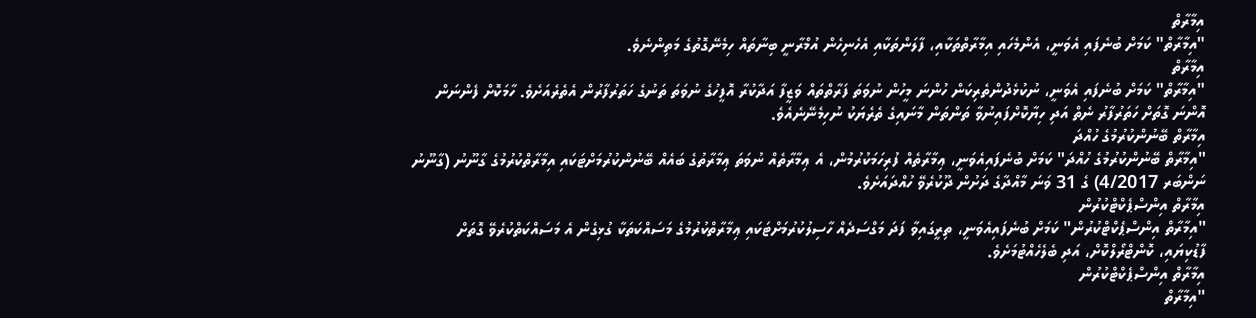އިމާރާތް
"އިމާރާތް" ކަމަށް ބުނެފައި އެވަނީ، އެންމެހައި އިމާރާތްތަކާއި، ފާލަންތަކާއި އެހެނިހެން އުމްރާނީ ބިނާތައް ހިމެނޭގޮތުގެ މަތިންނެވެ.
އިމާރާތް
"އިމާރާތް" ކަމަށް ބުނެފައި އެވަނީ، ނުކުޅެދުންތެރިކަން ހުންނަ މީހުން ނުވަތަ ފަރާތްތައް ވަޒީފާ އަދާކުރާ އޮފީހުގެ ނުވަތަ ތަނުގެ ހަތަރުފާރުން އެތެރެއަށެވެ. ހާމަކޮށް ފެންނަން އޮންނަ ގޮތަށް ހަތަރުފާރު ނެތް އަދި ހިޔާކޮށްފައިނުވާ ތަންތަން މާނައިގެ ތެރެޔަކު ނުހިމެނޭނެއެވެ.
އިމާރާތް ބޭނުންކުރުމުގެ ހުއްދަ
"އިމާރާތް ބޭނުންކުރުމުގެ ހުއްދަ" ކަމަށް ބުނެފައިއެވަނީ، ޢިމާރާތެއް ފުރިހަމަކުރުމުން، އެ ޢިމާރާތެއް ނުވަތަ ޢިމާރާތުގެ ބައެއް ބޭނުންކުރުމަށްޓަކައި އިމާރާތްކުރުމުގެ ގާނޫނު (ގާނޫނު ނަންބަރ 4/2017) ގެ 31 ވަނަ މާއްދާގެ ދަށުން ދޫކުރެވޭ ހުއްދައަށެވެ.
އިމާރާތް އިންސްޕެކްޓްކުރުން
"އިމާރާތް އިންސްޕެކްޓްކުރުން" ކަމަށް ބުނެފައިއެވަނީ، ތިރީގައިވާ ފަދަ މަގްސަދެއް ހާސިލުކުރުމަށްޓަކައި ޢިމާރާތްކުރުމުގެ މަސައްކަތަކާ ގުޅިގެން އެ މަސައްކަތްކުރެވޭ ގޮތަށް ފާޑުކިޔައި، ކޮންޓްރޯލްކޮށް، އަދި ބެލެހެއްޓުމަށެވެ.
އިމާރާތް އިންސްޕެކްޓްކުރުން
"އިމާރާތް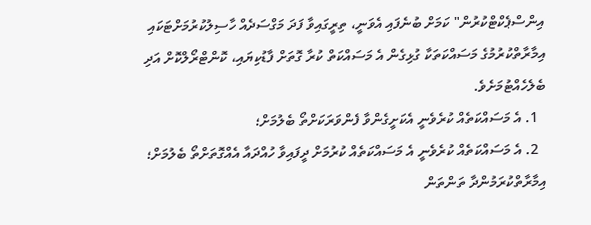އިންސްޕެކްޓްކުރުން" ކަމަށް ބުނެފައި އެވަނީ، ތިރީގައިވާ ފަދަ މަގްސަދެއް ހާސިލުކުރުމަށްޓަކައި އިމާރާތްކުރުމުގެ މަސައްކަތަކާ ގުޅިގެން އެ މަސައްކަތް ކުރާ ގޮތަށް ފާޑުކިޔައި، ކޮންޓްރޯލްކޮށް އަދި ބެލެހެއްޓުމަށެވެ.
  1. އެ މަސައްކަތެއް ކުރެވެނީ އެކަށީގެންވާ ފެންވަރަކަށްތޯ ބެލުމަށް؛
  2. އެ މަސައްކަތެއް ކުރެވެނީ އެ މަސައްކަތެއް ކުރުމަށް ދީފައިވާ ހުއްދައާ އެއްގޮތަށްތޯ ބެލުމަށް؛
އިމާރާތްކުރަމުންދާ ތަންތަން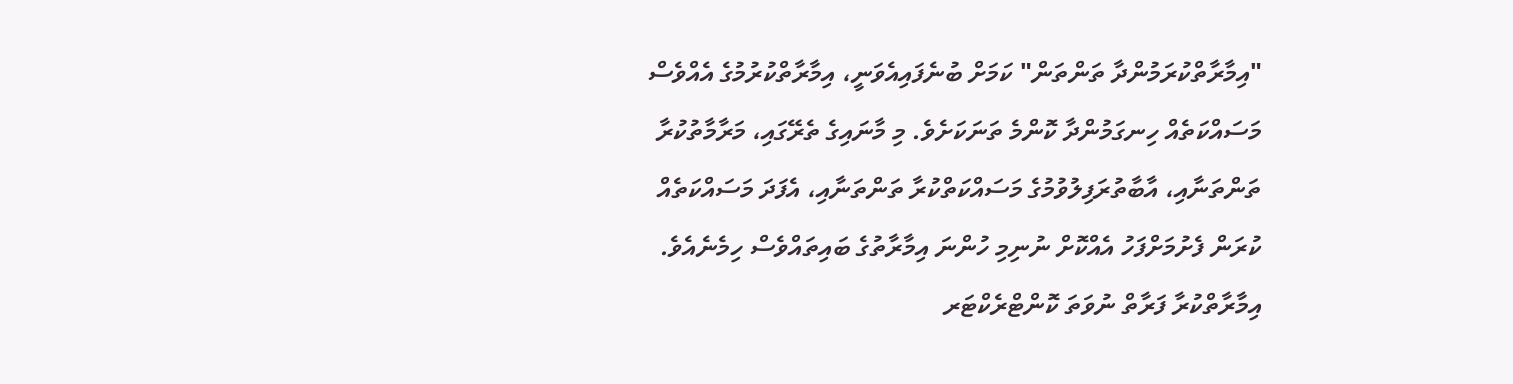"އިމާރާތްކުރަމުންދާ ތަންތަން" ކަމަށް ބުނެފައިއެވަނީ، އިމާރާތްކުރުމުގެ އެއްވެސް މަސައްކަތެއް ހިނގަމުންދާ ކޮންމެ ތަނަކަށެވެ. މި މާނައިގެ ތެރޭގައި، މަރާމާތުކުރާ ތަންތަނާއި، އާބާތުރަފިލުވުމުގެ މަސައްކަތްކުރާ ތަންތަނާއި، އެފަދަ މަސައްކަތެއް ކުރަން ފެށުމަށްފަހު އެއްކޮށް ނުނިމި ހުންނަ އިމާރާތުގެ ބައިތައްވެސް ހިމެނެއެވެ.
އިމާރާތްކުރާ ފަރާތް ނުވަތަ ކޮންޓްރެކްޓަރ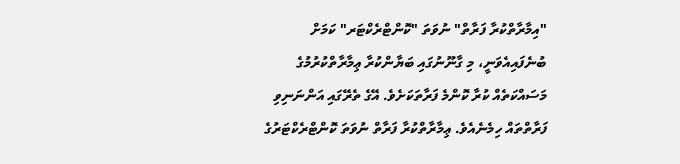"އިމާރާތްކުރާ ފަރާތް" ނުވަތަ "ކޮންޓްރެކްޓަރ" ކަމަށް ބުނެފައިއެވަނީ، މި ގާނޫނުގައި ބަޔާންކުރާ ޢިމާރާތްކުރުމުގެ މަސައްކަތެއް ކުރާ ކޮންމެ ފަރާތަކަށެވެ. އޭގެ ތެރޭގައި އަންނަނިވި ފަރާތްތައް ހިމެނެއެވެ. ޢިމާރާތްކުރާ ފަރާތް ނުވަތަ ކޮންޓްރެކްޓަރުގެ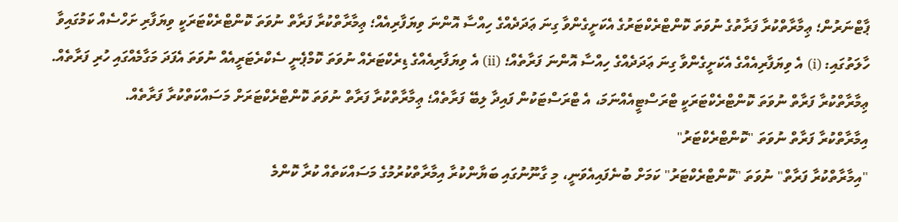ޕާޓްނަރުން؛ ޢިމާރާތްކުރާ ފަރާތުގެ ނުވަތަ ކޮންޓްރެކްޓަރުގެ އެކަށީގެންވާ ގިނަ ޢަދަދެއްގެ ހިއްސާ އޮންނަ ވިޔަފާރިއެއް؛ ޢިމާރާތްކުރާ ފަރާތް ނުވަތަ ކޮންޓްރެކްޓަރަކީ ވިޔަފާރި ށަހްސެއް ކަމުގައިވާ ހާލަތުގައި: (i) އެ ވިޔަފާރިއެއްގެ އެކަށީގެންވާ ގިނަ ޢަދަދެއްގެ ހިއްސާ އޮންނަ ފަރާތެއް؛ (ii) އެ ވިޔަފާރިއެއްގެ ޑިރެކްޓަރެއް ނުވަތަ ކޮމްޕެނީ ސެކްރެޓަރީއެއް ނުވަތަ އެފަދަ މަގާމެއްގައި ހުރި ފަރާތެއް. ޢިމާރާތްކުރާ ފަރާތް ނުވަތަ ކޮންޓްރެކްޓަރަކީ ޓްރަސްޓީއެއްނަމަ، އެ ޓްރަސްޓަކުން ފައިދާ ލިބޭ ފަރާތެއް؛ ޢިމާރާތްކުރާ ފަރާތް ނުވަތަ ކޮންޓްރެކްޓަރަށް މަސައްކަތްކުރާ ފަރާތެއް.
އިމާރާތްކުރާ ފަރާތް ނުވަތަ "ކޮންޓްރެކްޓަރު"
"އިމާރާތްކުރާ ފަރާތް" ނުވަތަ "ކޮންޓްރެކްޓަރު" ކަމަށް ބުނެފައިއެވަނީ، މި ގާނޫނުގައި ބަޔާންކުރާ އިމާރާތްކުރުމުގެ މަސައްކަތެއް ކުރާ ކޮންމެ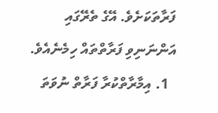ފަރާތަކަށެވެ. އޭގެ ތެރޭގައި އަންނަނިވި ފަރާތްތައް ހިމެނެއެވެ.
  1. އިމާރާތްކުރާ ފަރާތް ނުވަތަ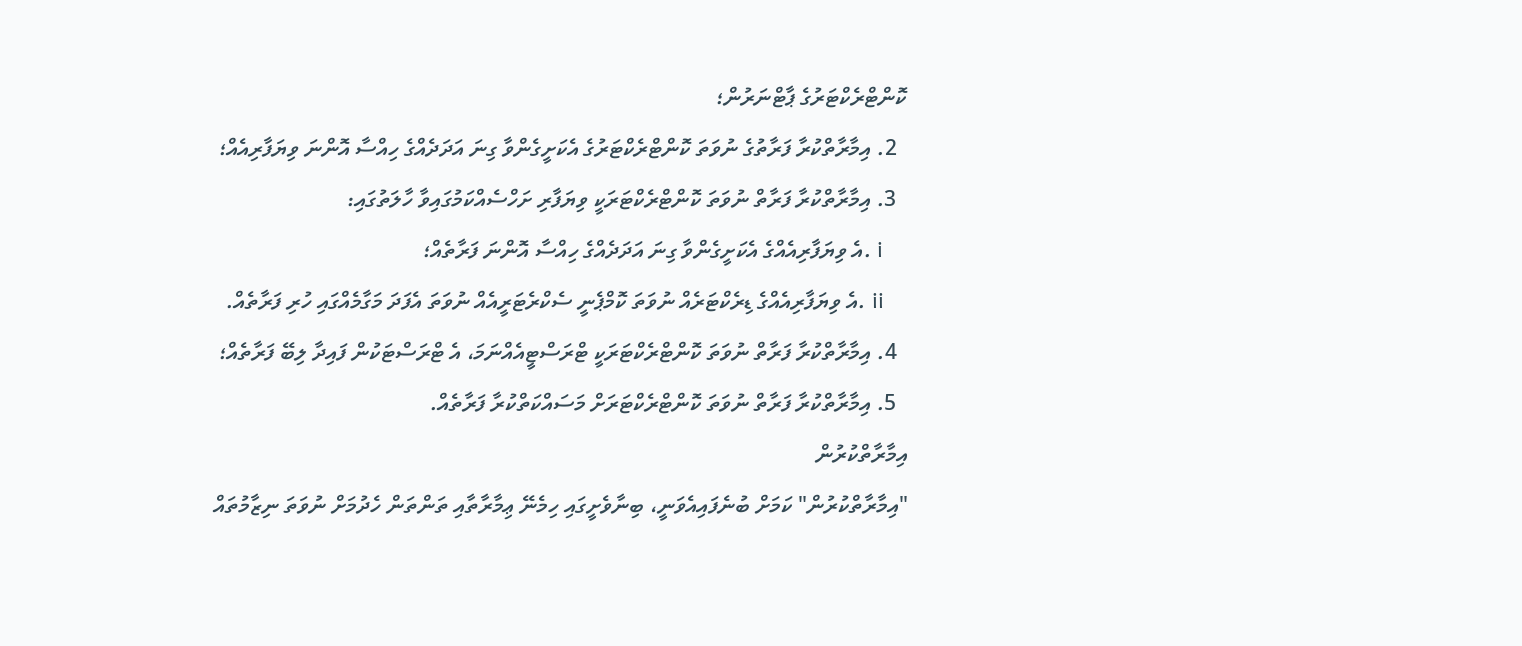ކޮންޓްރެކްޓަރުގެ ޕާޓްނަރުން؛
  2. އިމާރާތްކުރާ ފަރާތުގެ ނުވަތަ ކޮންޓްރެކްޓަރުގެ އެކަށީގެންވާ ގިނަ އަދަދެއްގެ ހިއްސާ އޮންނަ ވިޔަފާރިއެއް؛
  3. އިމާރާތްކުރާ ފަރާތް ނުވަތަ ކޮންޓްރެކްޓަރަކީ ވިޔަފާރި ށަހްސެއްކަމުގައިވާ ހާލަތުގައި:
    i .އެ ވިޔަފާރިއެއްގެ އެކަށީގެންވާ ގިނަ އަދަދެއްގެ ހިއްސާ އޮންނަ ފަރާތެއް؛
    ii .އެ ވިޔަފާރިއެއްގެ ޑިރެކްޓަރެއް ނުވަތަ ކޮމްޕެނީ ސެކްރެޓަރީއެއް ނުވަތަ އެފަދަ މަގާމެއްގައި ހުރި ފަރާތެއް.
  4. އިމާރާތްކުރާ ފަރާތް ނުވަތަ ކޮންޓްރެކްޓަރަކީ ޓްރަސްޓީއެއްނަމަ، އެ ޓްރަސްޓަކުން ފައިދާ ލިބޭ ފަރާތެއް؛
  5. އިމާރާތްކުރާ ފަރާތް ނުވަތަ ކޮންޓްރެކްޓަރަށް މަސައްކަތްކުރާ ފަރާތެއް.
އިމާރާތްކުރުން
"އިމާރާތްކުރުން" ކަމަށް ބުނެފައިއެވަނީ، ބިނާވެށީގައި ހިމެނޭ ޢިމާރާތާއި ތަންތަން ހެދުމަށް ނުވަތަ ނިޒާމުތައް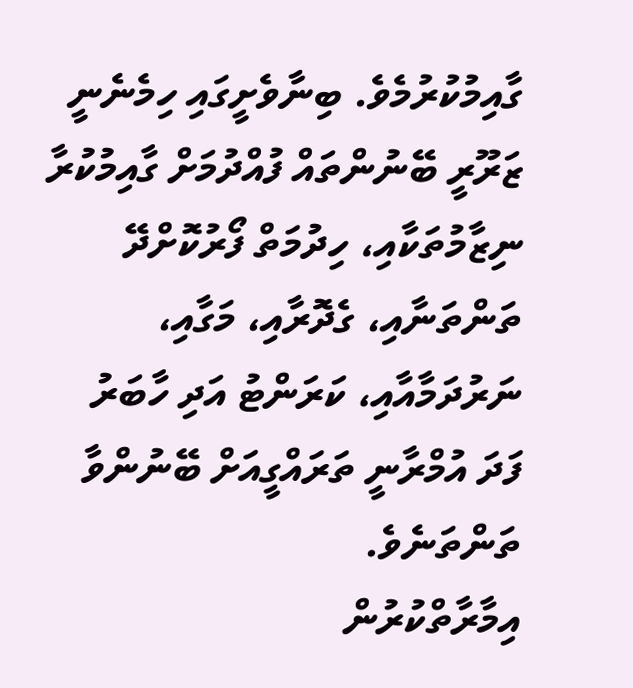ގާއިމުކުރުމެވެ. ބިނާވެށީގައި ހިމެނެނީ ޒަރޫރީ ބޭނުންތައް ފުއްދުމަށް ގާއިމުކުރާ ނިޒާމުތަކާއި، ހިދުމަތް ފޯރުކޮށްދޭ ތަންތަނާއި، ގެދޮރާއި، މަގާއި، ނަރުދަމާއާއި، ކަރަންޓު އަދި ހާބަރު ފަދަ އުމްރާނީ ތަރައްގީއަށް ބޭނުންވާ ތަންތަނެވެ.
އިމާރާތްކުރުން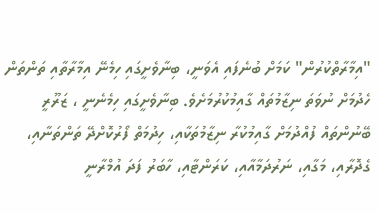"އިމާރާތްކުރުން" ކަމަށް ބުނެފައި އެވަނީ، ބިނާވެށީގައި ހިމެނޭ އިމާރާތާއި ތަންތަން ހެދުމަށް ނުވަތަ ނިޒާމުތައް ގާއިމުކުރުމަށެވެ. ބިނާވެށީގައި ހިމެނެނީ ، ޒަރޫރީ ބޭނުންތައް ފުއްދުމަށް ގާއިމުކުރާ ނިޒާމުތަކާއި، ހިދުމަތް ފޯރުކޮށްދޭ ތަންތަނާއި، ގެދޮރާއި، މަގާއި، ނަރުދަމާއާއި، ކަރަންޓާއި، ހާބަރު ފަދަ އުމްރާނީ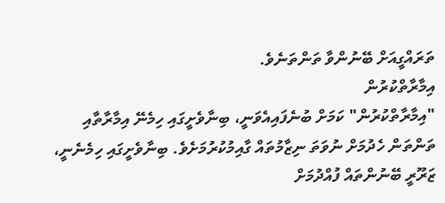ތަރައްގީއަށް ބޭނުންވާ ތަންތަނެވެ.
އިމާރާތްކުރުން
"އިމާރާތްކުރުން" ކަމަށް ބުނެފައިއެވަނީ، ބިނާވެށީގައި ހިމެނޭ އިމާރާތާއި ތަންތަން ހެދުމަށް ނުވަތަ ނިޒާމުތައް ގާއިމުކުރުމަށެވެ. ބިނާވެށީގައި ހިމެނެނީ، ޒަރޫރީ ބޭނުންތައް ފުއްދުމަށް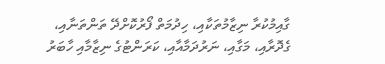ގާއިމުކުރާ ނިޒާމުތަކާއި، ހިދުމަތް ފޯރުކޮށްދޭ ތަންތަނާއި، ގެދޮރާއި، މަގާއި، ނަރުދަމާއާއި، ކަރަންޓުގެ ނިޒާމާއި ހާބަރު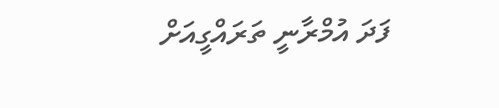ފަދަ އުމްރާނީ ތަރައްގީއަށް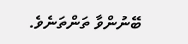ބޭނުންވާ ތަންތަނެވެ.